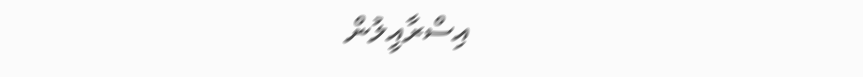އިސްރާއީލުން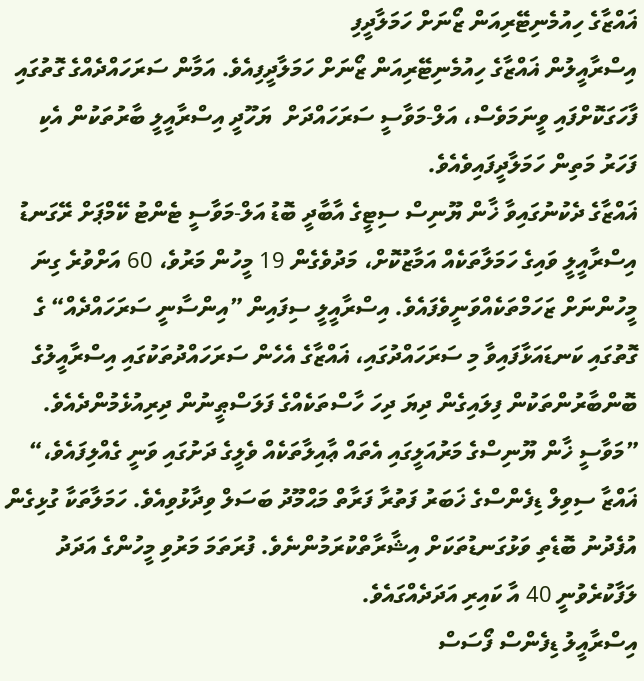ޣައްޒާގެ ހިއުމެނިޓޭރިއަން ޒޯނަށް ހަމަލާދީފި
އިސްރާއީލުން ޣައްޒާގެ ހިއުމެނިޓޭރިއަން ޒޯނަށް ހަމަލާދީފިއެވެ. އަމާން ސަރަހައްދެއްގެ ގޮތުގައި ފާހަގަކޮށްފައި ވީނަމަވެސް، އަލް-މަވާސީ ސަރަހައްދަށް  ޔަހޫދީ އިސްރާއީލީ ބާރުތަކުން އެކި ފަހަރު މަތިން ހަމަލާދީފައިވެއެވެ.
ޣައްޒާގެ ދެކުނުގައިވާ ޚާން ޔޫނިސް ސިޓީގެ އާބާދީ ބޮޑު އަލް-މަވާސީ ޓެންޓު ކޭމްޕަށް ރޭގަނޑު އިސްރާއީލީ ވައިގެ ހަމަލާތަކެއް އަމާޒުކޮށް، މަދުވެގެން 19 މީހުން މަރުވެ، 60 އަށްވުރެ ގިނަ މީހުންނަށް ޒަހަމްތަކެއްވަނީވެފައެވެ. އިސްރާއީލީ ސިފައިން ”އިންސާނީ ސަރަހައްދެއް“ ގެ ގޮތުގައި ކަނޑައަޅާފައިވާ މި ސަރަހައްދުގައި، ޣައްޒާގެ އެހެން ސަރަހައްދުތަކުގައި އިސްރާއީލުގެ ބޮންބާރުންތަކުން ފިލައިގެން ދިޔަ ދިހަ ހާސްތަކެއްގެ ފަލަސްޠީނުން ދިރިއުޅެމުންދެއެވެ.
”މަވާސީ ޚާން ޔޫނިސްގެ މަރުއަލީގައި އެތައް ޢާއިލާތަކެއް ވެލީގެ ދަށުގައި ވަނީ ގެއްލިފައެވެ،“ ޣައްޒާ ސިވިލް ޑިފެންސްގެ ޚަބަރު ފަތުރާ ފަރާތް މަޙްމޫދު ބަސަލް ވިދާޅުވިއެވެ. ހަމަލާތަކާ ގުޅިގެން އުފެދުނު ބޮޑެތި ވަޅުގަނޑުތަކަށް އިޝާރާތްކުރަމުންނެވެ. ފުރަތަމަ މަރުވި މީހުންގެ އަދަދު ލަފާކުރެވުނީ 40 އާ ކައިރި އަދަދެއްގައެވެ.
އިސްރާއީލު ޑިފެންސް ފޯސަސް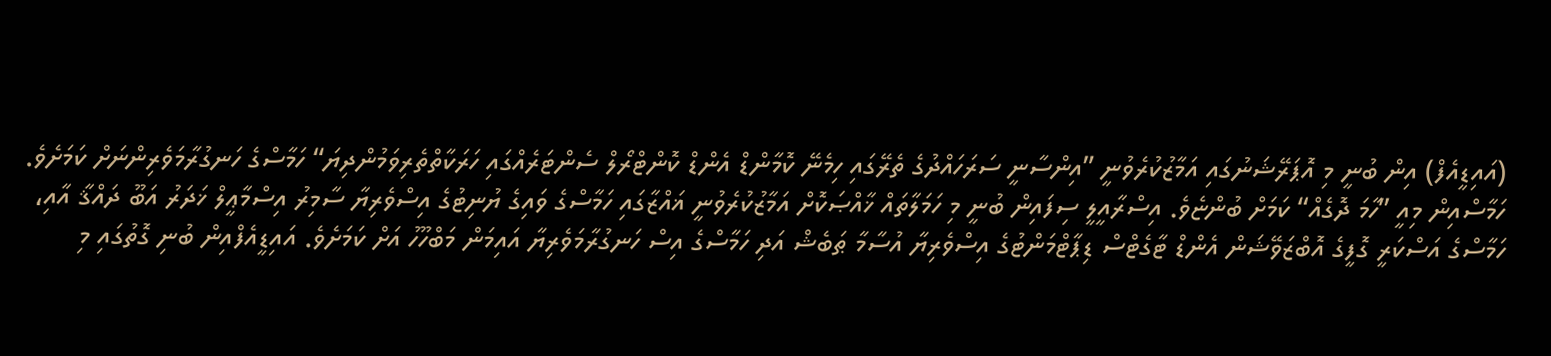(އައިޑީއެފް) އިން ބުނީ މި އޮޕަރޭޝަނުގައި އަމާޒުކުރެވުނީ ”އިންސާނީ ސަރަހައްދުގެ ތެރޭގައި ހިމެނޭ ކޮމާންޑް އެންޑް ކޮންޓްރޯލް ސެންޓަރެއްގައި ހަރަކާތްތެރިވަމުންދިޔަ“ ހަމާސްގެ ހަނގުރާމަވެރިންނަށް ކަމަށެވެ. ހަމާސްއިން މިއީ ”ހާމަ ދޮގެއް“ ކަމަށް ބުންޏެވެ. އިސްރާއީލީ ސިފައިން ބުނީ މި ހަމަލާތައް ޚާއްޞަކޮށް އަމާޒުކުރެވުނީ ޣައްޒާގައި ހަމާސްގެ ވައިގެ ޔުނިޓުގެ އިސްވެރިޔާ ސާމިރު އިސްމާޢީލް ޚަދަރު އަބޫ ދައްޤާ އާއި، ހަމާސްގެ އަސްކަރީ ގޮފީގެ އޮބްޒަވޭޝަން އެންޑް ޓާގެޓްސް ޑިޕާޓްމަންޓުގެ އިސްވެރިޔާ އުސާމާ ޠަބެޝް އަދި ހަމާސްގެ އިސް ހަނގުރާމަވެރިޔާ އައިމަން މަބްހޫހު އަށް ކަމަށެވެ. އައިޑީއެފްއިން ބުނި ގޮތުގައި މި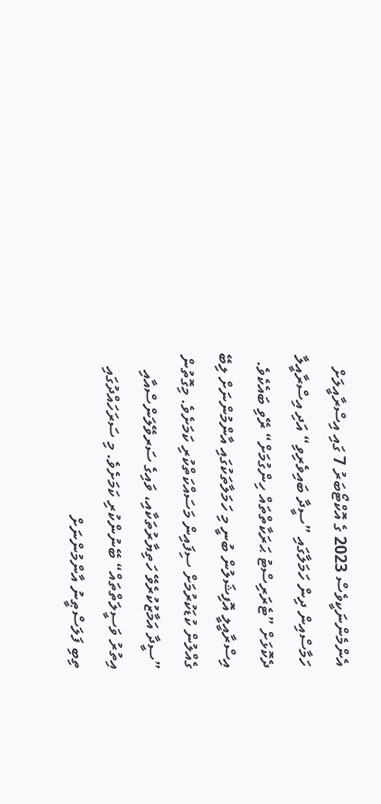އެންމެންނަކީވެސް 2023 ގެ އޮކްޓޯބަރު 7 ގައި އިސްރާއީލަށް ހަމާސްއިން ދިން ހަމަލާގައި ”ސީދާ ބައިވެރިވި“ އަދި އިސްރާއީލާ ދެކޮޅަށް ”ޓެރަރިސްޓު ޙަރަކާތްތައް ހިންގުމަށް“ ރޭވި ބައެކެވެ.
އިސްރާއީލީ އޮފިޝަލުން ބުނީ މި ހަމަލާތަކުގައި އާންމުންނަށް ލިބޭ ގެއްލުން ކުޑަކުރުމަށް ސިފައިން މަސައްކަތްކުރި ކަމަށެވެ. މިގޮތުން ”ސީދާ އަމާޒުކުރެވޭ ހަތިޔާރުތަކާއި، ވައިގެ ސަރވޭލަންސްއާއި އިތުރު ވަސީލަތްތައް“ ބޭނުންކުރި ކަމަށެވެ. މި ސަރަހައްދުގައި ތިބި ފަލަސްޠީނު އާންމުންނަށް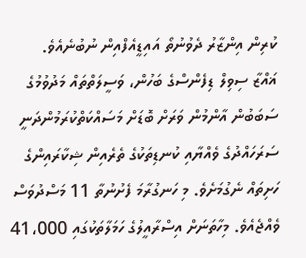ކުރިން އިންޒާރު ދެވުނުތޯ އައިޑީއެފްއިން ނުބުނެއެވެ.
ޣައްޒާ ސިވިލް ޑިފެންސްގެ ބަހުން، ވަސީލަތްތައް މަދުވުމުގެ ސަބަބުން އާންމުން ވަރަށް ބޮޑަށް މަސައްކަތްކުރަމުންދަނީ ސަރަހައްދުގެ ވެއްޔާއި ކުނޑިތަކުގެ ތެރެއިން ޝިކާރައިންގެ ހަށިތައް ނެގުމަށެވެ. މި ހަނގުރާމަ ފެށުނުތާ 11 މަސްދުވަސް ވެއްޖެއެވެ. މިހާތަނަށް އިސްރާއީލުގެ ހަމަލާތަކުގައި 41،000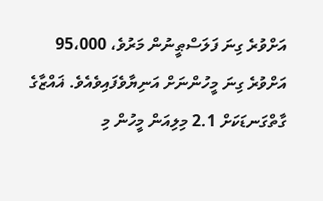އަށްވުރެ ގިނަ ފަލަސްޠީނުން މަރުވެ، 95،000 އަށްވުރެ ގިނަ މީހުންނަށް އަނިޔާވެފައިވެއެވެ. ޣައްޒާގެ ގާތްގަނޑަކަށް 2.1 މިލިއަން މީހުން މި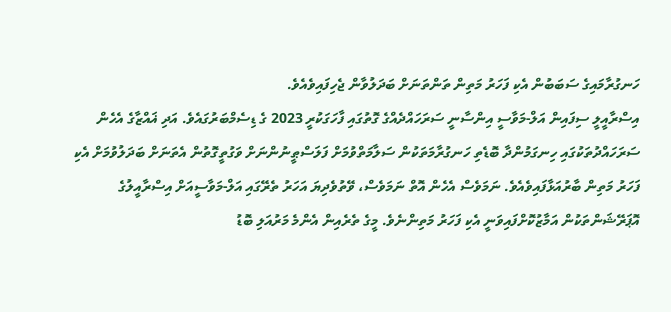ހަނގުރާމައިގެ ސަބަބުން އެކި ފަހަރު މަތިން ތަންތަނަށް ބަދަލުވާން ޖެހިފައިވެއެވެ.
އިސްރާއީލީ ސިފައިން އަލް-މަވާސީ އިންސާނީ ސަރަހައްދެއްގެ ގޮތުގައި ފާހަގަކުރީ 2023 ގެ ޑިސެމްބަރުގައެވެ. އަދި ޣައްޒާގެ އެހެން ސަރަހައްދުތަކުގައި ހިނގަމުންދާ ބޮޑެތި ހަނގުރާމަތަކުން ސަލާމަތްވުމަށް ފަލަސްޠީނުންނަށް ވަގުތީގޮތުން އެތަނަށް ބަދަލުވުމަށް އެކި ފަހަރު މަތިން ބާރުއަޅާފައިވެއެވެ. ނަމަވެސް އެހެން އޮތް ނަމަވެސް، ވޭތުވެދިޔަ އަހަރު ތެރޭގައި އަލް-މަވާސީއަށް އިސްރާއީލުގެ އޮޕަރޭޝަންތަކުން އަމާޒުކޮށްފައިވަނީ އެކި ފަހަރު މަތިންނެވެ. މީގެ ތެރެއިން އެންމެ މަރުއަލި ބޮޑު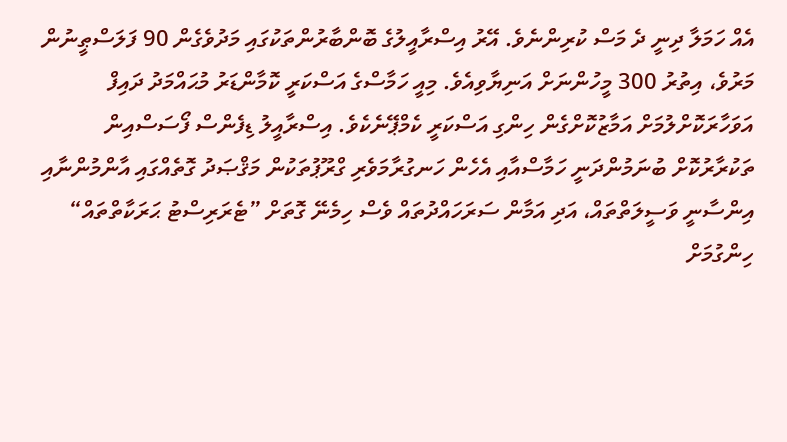އެއް ހަމަލާ ދިނީ ދެ މަސް ކުރިންނެވެ. އޭރު އިސްރާއީލުގެ ބޮންބާރުންތަކުގައި މަދުވެގެން 90 ފަލަސްޠީނުން މަރުވެ، އިތުރު 300 މީހުންނަށް އަނިޔާވިއެވެ. މިއީ ހަމާސްގެ އަސްކަރީ ކޮމާންޑަރު މުޙައްމަދު ދައިފް އަވަހާރަކޮށްލުމަށް އަމާޒުކޮށްގެން ހިންގި އަސްކަރީ ކެމްޕޭނެކެވެ. އިސްރާއީލު ޑިފެންސް ފޯސަސްއިން ތަކުރާރުކޮށް ބުނަމުންދަނީ ހަމާސްއާއި އެހެން ހަނގުރާމަވެރި ގްރޫޕުތަކުން މަޤްޞަދު ގޮތެއްގައި އާންމުންނާއި އިންސާނީ ވަސީލަތްތައް، އަދި އަމާން ސަރަހައްދުތައް ވެސް ހިމެނޭ ގޮތަށް ”ޓެރަރިސްޓު ޙަރަކާތްތައް“ ހިންގުމަށް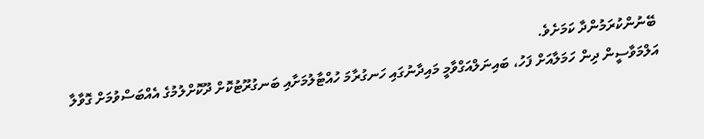ބޭނުންކުރަމުންދާ ކަމަށެވެ.
އަލްމަވާސީން ދިން ހަމަލާއަށް ފަހު، ބައިނަލްއަގްވާމީ މައިދާނުގައި ހަނގުރާމަ ހުއްޓާލުމަށާއި ބަނގުރޫޓުކޮށް ދޫކޮށްލުމުގެ އެއްބަސްވުމަށް ގޮވާލާ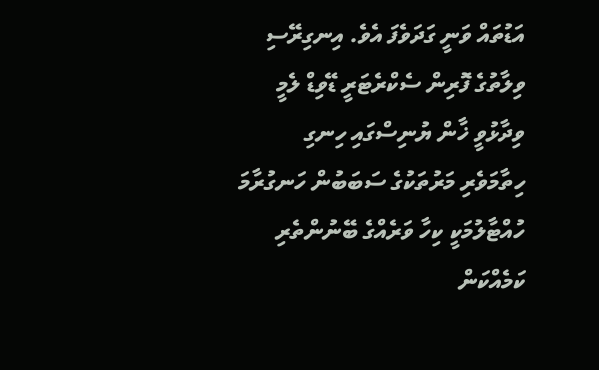އަޑުތައް ވަނީ ގަދަވެފަ އެވެ. އިނގިރޭސި ވިލާތުގެ ފޮރިން ސެކްރެޓަރީ ޑޭވިޑް ލެމީ ވިދާޅުވީ ޚާން ޔުނިސްގައި ހިނގި ހިތާމަވެރި މަރުތަކުގެ ސަބަބުން ހަނގުރާމަ ހުއްޓާލުމަކީ ކިހާ ވަރެއްގެ ބޭނުންތެރި ކަމެއްކަން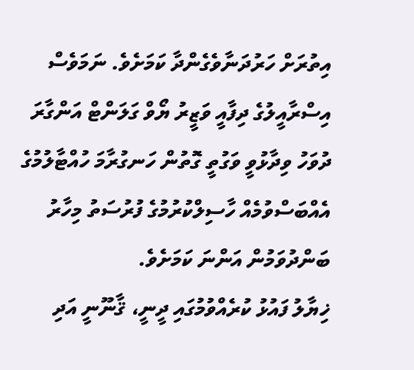އިތުރަށް ހަރުދަނާވެގެންދާ ކަމަށެވެ. ނަމަވެސް އިސްރާއީލުގެ ދިފާއީ ވަޒީރު ޔޯވް ގަލަންޓް އަންގާރަ ދުވަހު ވިދާޅުވީ ވަގުތީ ގޮތުން ހަނގުރާމަ ހުއްޓާލުމުގެ އެއްބަސްވުމެއް ހާސިލްކުރުމުގެ ފުރުސަތު މިހާރު ބަންދުވަމުން އަންނަ ކަމަށެވެ.
ޚިޔާލު ފައުޅު ކުރެއްވުމުގައި ދީނީ، ޤާނޫނީ އަދި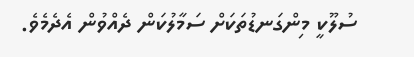ސުލޫކީ މިންގަނޑުތަކަށް ސަމާލުކަން ދެއްވުން އެދެމެވެ.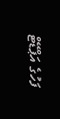ފަހުގެ އަޕްޑޭޓް